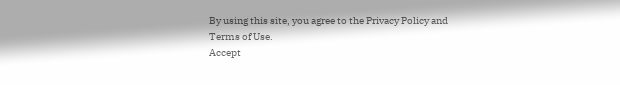By using this site, you agree to the Privacy Policy and Terms of Use.
Accept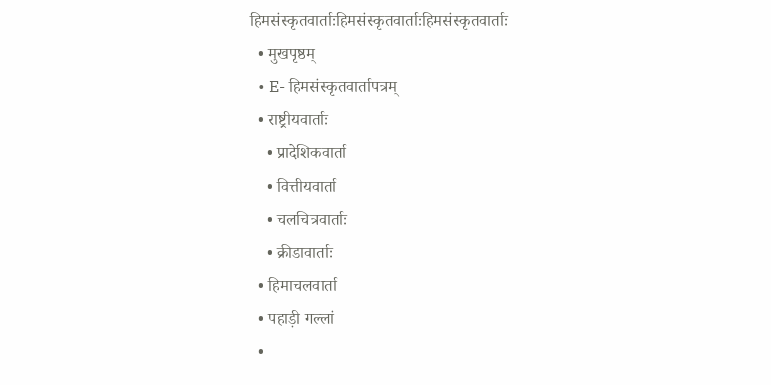हिमसंस्कृतवार्ताःहिमसंस्कृतवार्ताःहिमसंस्कृतवार्ताः
  • मुखपृष्ठम्
  • E- हिमसंस्कृतवार्तापत्रम्
  • राष्ट्रीयवार्ताः
    • प्रादेशिकवार्ता
    • वित्तीयवार्ता
    • चलचित्रवार्ताः
    • क्रीडावार्ताः
  • हिमाचलवार्ता
  • पहाड़ी गल्लां
  •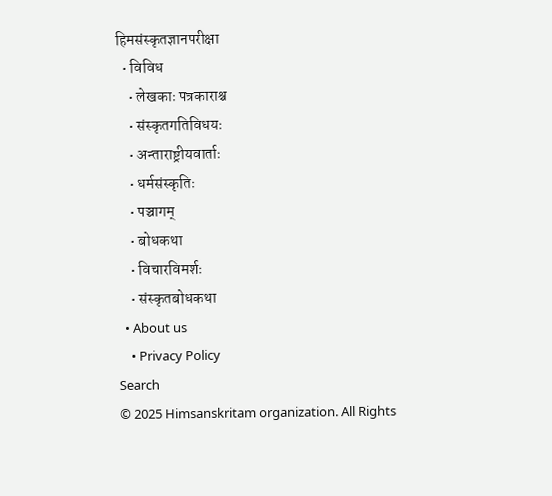हिमसंस्कृतज्ञानपरीक्षा
  • विविध
    • लेखकाः पत्रकाराश्च
    • संस्कृतगतिविधयः
    • अन्ताराष्ट्रीयवार्ताः
    • धर्मसंस्कृतिः
    • पञ्चागम्
    • बोधकथा
    • विचारविमर्शः
    • संस्कृतबोधकथा
  • About us
    • Privacy Policy
Search
© 2025 Himsanskritam organization. All Rights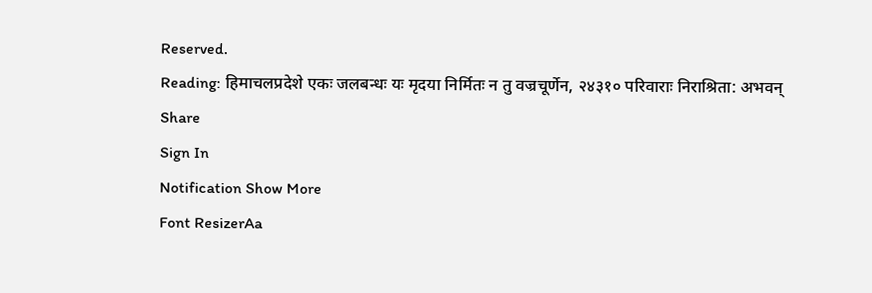Reserved.
Reading: हिमाचलप्रदेशे एकः जलबन्धः यः मृदया निर्मितः न तु वज्रचूर्णेन, २४३१० परिवाराः निराश्रिता: अभवन्
Share
Sign In
Notification Show More
Font ResizerAa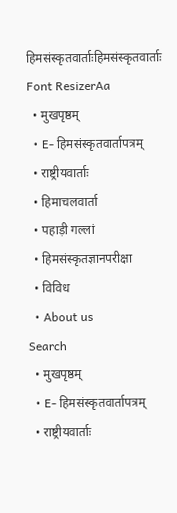हिमसंस्कृतवार्ताःहिमसंस्कृतवार्ताः
Font ResizerAa
  • मुखपृष्ठम्
  • E- हिमसंस्कृतवार्तापत्रम्
  • राष्ट्रीयवार्ताः
  • हिमाचलवार्ता
  • पहाड़ी गल्लां
  • हिमसंस्कृतज्ञानपरीक्षा
  • विविध
  • About us
Search
  • मुखपृष्ठम्
  • E- हिमसंस्कृतवार्तापत्रम्
  • राष्ट्रीयवार्ताः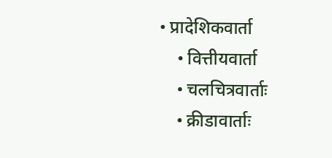• प्रादेशिकवार्ता
    • वित्तीयवार्ता
    • चलचित्रवार्ताः
    • क्रीडावार्ताः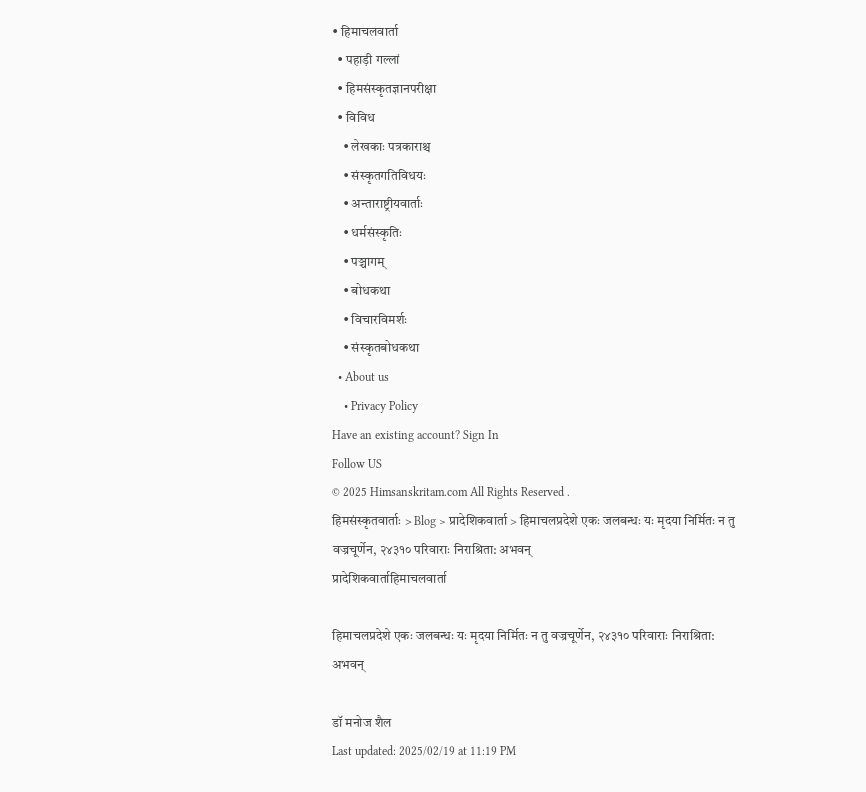• हिमाचलवार्ता
  • पहाड़ी गल्लां
  • हिमसंस्कृतज्ञानपरीक्षा
  • विविध
    • लेखकाः पत्रकाराश्च
    • संस्कृतगतिविधयः
    • अन्ताराष्ट्रीयवार्ताः
    • धर्मसंस्कृतिः
    • पञ्चागम्
    • बोधकथा
    • विचारविमर्शः
    • संस्कृतबोधकथा
  • About us
    • Privacy Policy
Have an existing account? Sign In
Follow US
© 2025 Himsanskritam.com All Rights Reserved .
हिमसंस्कृतवार्ताः > Blog > प्रादेशिकवार्ता > हिमाचलप्रदेशे एकः जलबन्धः यः मृदया निर्मितः न तु वज्रचूर्णेन, २४३१० परिवाराः निराश्रिता: अभवन्
प्रादेशिकवार्ताहिमाचलवार्ता

हिमाचलप्रदेशे एकः जलबन्धः यः मृदया निर्मितः न तु वज्रचूर्णेन, २४३१० परिवाराः निराश्रिता: अभवन्

डॉ मनोज शैल
Last updated: 2025/02/19 at 11:19 PM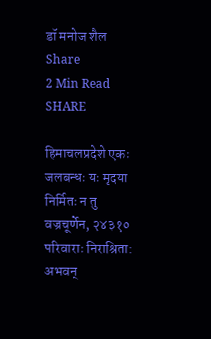डॉ मनोज शैल
Share
2 Min Read
SHARE

हिमाचलप्रदेशे एकः जलबन्धः यः मृदया निर्मितः न तु वज्रचूर्णेन, २४३१० परिवाराः निराश्रिता: अभवन्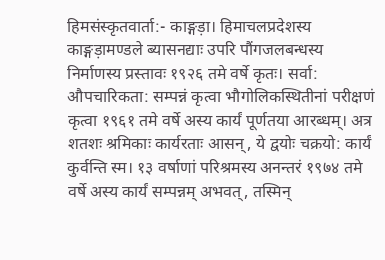हिमसंस्कृतवार्ता:- काङ्गड़ा। हिमाचलप्रदेशस्य काङ्गड़ामण्डले ब्यासनद्याः उपरि पौंगजलबन्धस्य निर्माणस्य प्रस्तावः १९२६ तमे वर्षे कृतः। सर्वा: औपचारिकता: सम्पन्नं कृत्वा भौगोलिकस्थितीनां परीक्षणं कृत्वा १९६१ तमे वर्षे अस्य कार्यं पूर्णतया आरब्धम्। अत्र शतशः श्रमिकाः कार्यरताः आसन्, ये द्वयोः चक्रयो: कार्यं कुर्वन्ति स्म। १३ वर्षाणां परिश्रमस्य अनन्तरं १९७४ तमे वर्षे अस्य कार्यं सम्पन्नम् अभवत्, तस्मिन्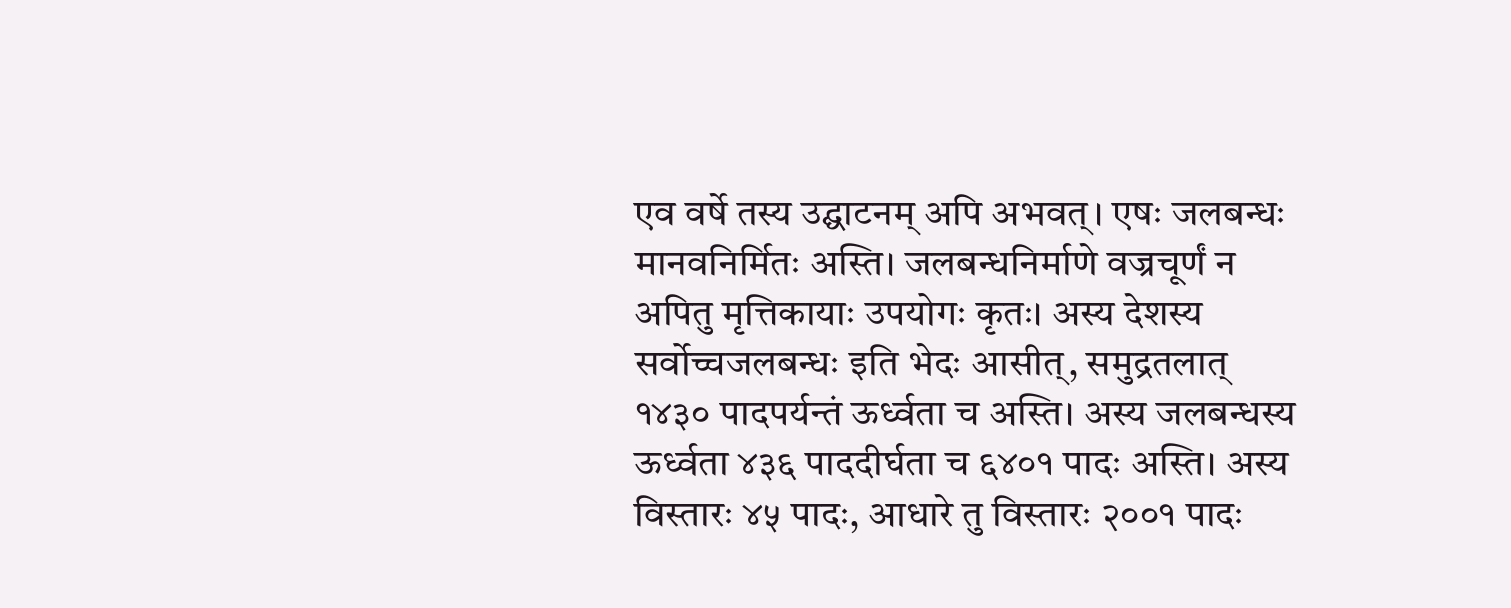एव वर्षे तस्य उद्घाटनम् अपि अभवत्। एषः जलबन्धः मानवनिर्मितः अस्ति। जलबन्धनिर्माणे वज्रचूर्णं न अपितु मृत्तिकायाः उपयोगः कृतः। अस्य देशस्य सर्वोच्चजलबन्धः इति भेदः आसीत्, समुद्रतलात् १४३० पादपर्यन्तं ऊर्ध्वता च अस्ति। अस्य जलबन्धस्य ऊर्ध्वता ४३६ पाददीर्घता च ६४०१ पादः अस्ति। अस्य विस्तारः ४५ पादः, आधारे तु विस्तारः २००१ पादः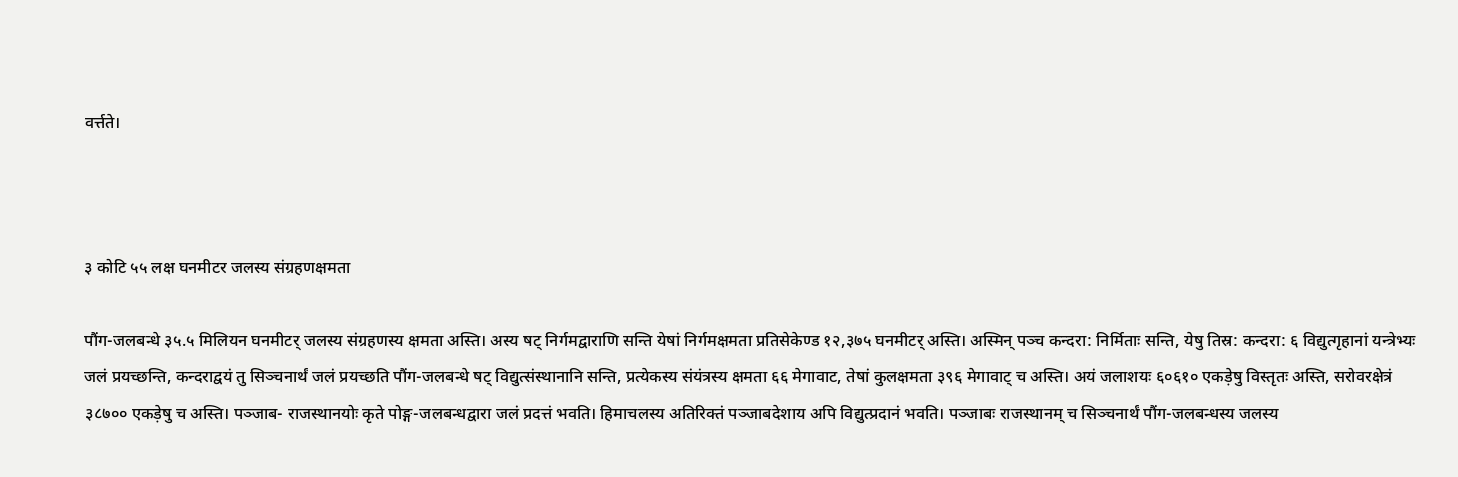वर्त्तते।



३ कोटि ५५ लक्ष घनमीटर जलस्य संग्रहणक्षमता

पौंग-जलबन्धे ३५.५ मिलियन घनमीटर् जलस्य संग्रहणस्य क्षमता अस्ति। अस्य षट् निर्गमद्वाराणि सन्ति येषां निर्गमक्षमता प्रतिसेकेण्ड १२,३७५ घनमीटर् अस्ति। अस्मिन् पञ्च कन्दरा: निर्मिताः सन्ति, येषु तिस्र: कन्दरा: ६ विद्युत्गृहानां यन्त्रेभ्यः जलं प्रयच्छन्ति, कन्दराद्वयं तु सिञ्चनार्थं जलं प्रयच्छति पौंग-जलबन्धे षट् विद्युत्संस्थानानि सन्ति, प्रत्येकस्य संयंत्रस्य क्षमता ६६ मेगावाट, तेषां कुलक्षमता ३९६ मेगावाट् च अस्ति। अयं जलाशयः ६०६१० एकड़ेषु विस्तृतः अस्ति, सरोवरक्षेत्रं ३८७०० एकड़ेषु च अस्ति। पञ्जाब- राजस्थानयोः कृते पोङ्ग-जलबन्धद्वारा जलं प्रदत्तं भवति। हिमाचलस्य अतिरिक्तं पञ्जाबदेशाय अपि विद्युत्प्रदानं भवति। पञ्जाबः राजस्थानम् च सिञ्चनार्थं पौंग-जलबन्धस्य जलस्य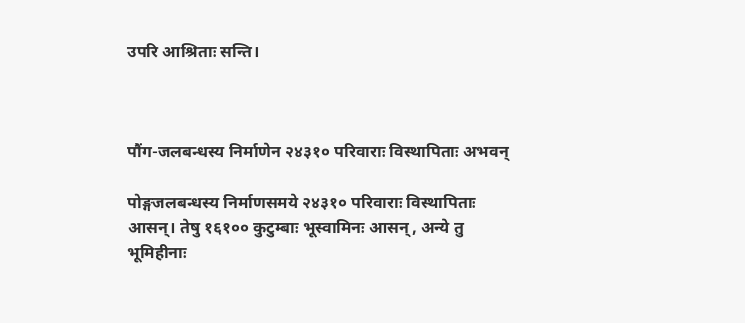उपरि आश्रिताः सन्ति।



पौंग-जलबन्धस्य निर्माणेन २४३१० परिवाराः विस्थापिताः अभवन्

पोङ्गजलबन्धस्य निर्माणसमये २४३१० परिवाराः विस्थापिताः आसन्। तेषु १६१०० कुटुम्बाः भूस्वामिनः आसन्, अन्ये तु भूमिहीनाः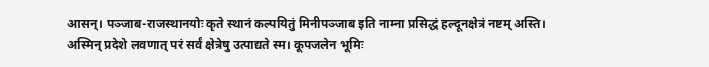आसन्। पञ्जाब-राजस्थानयोः कृते स्थानं कल्पयितुं मिनीपञ्जाब इति नाम्ना प्रसिद्धं हल्दूनक्षेत्रं नष्टम् अस्ति। अस्मिन् प्रदेशे लवणात् परं सर्वं क्षेत्रेषु उत्पाद्यते स्म। कूपजलेन भूमिः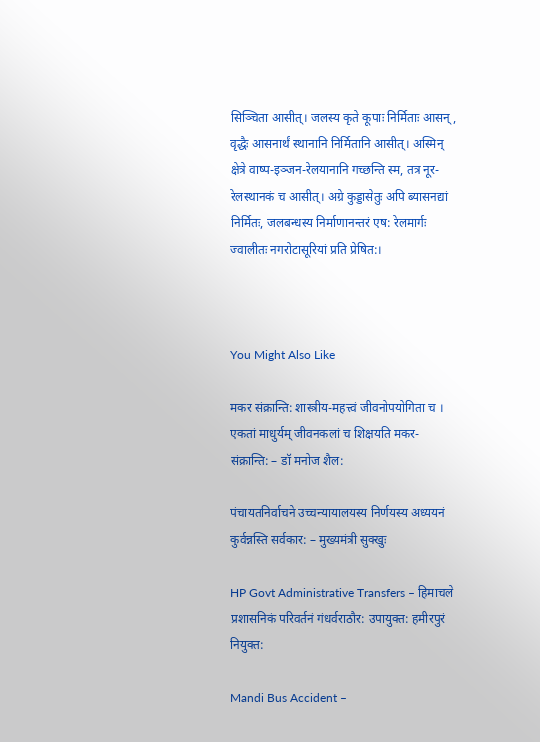सिञ्चिता आसीत्। जलस्य कृते कूपाः निर्मिताः आसन्, वृद्धैः आसनार्थं स्थानानि निर्मितानि आसीत्। अस्मिन् क्षेत्रे वाष्प-इञ्जन-रेलयानानि गच्छन्ति स्म, तत्र नूर-रेलस्थानकं च आसीत्। अग्रे कुड्डासेतुः अपि ब्यासनद्यां निर्मितः, जलबन्धस्य निर्माणानन्तरं एष: रेलमार्गः ज्वालीतः नगरोटासूरियां प्रति प्रेषित:।



You Might Also Like

मकर संक्रान्ति: शास्त्रीय-महत्त्वं जीवनोपयोगिता च । एकतां माधुर्यम् जीवनकलां च शिक्षयति मकर-संक्रान्ति: – डॉ मनोज शैल:

पंचायतनिर्वाचने उच्चन्यायालयस्य निर्णयस्य अध्ययनं कुर्वन्नस्ति सर्वकार: – मुख्यमंत्री सुक्खुः

HP Govt Administrative Transfers – हिमाचले प्रशासनिकं परिवर्तनं गंधर्वराठौर: उपायुक्त: हमीरपुरं नियुक्त:

Mandi Bus Accident –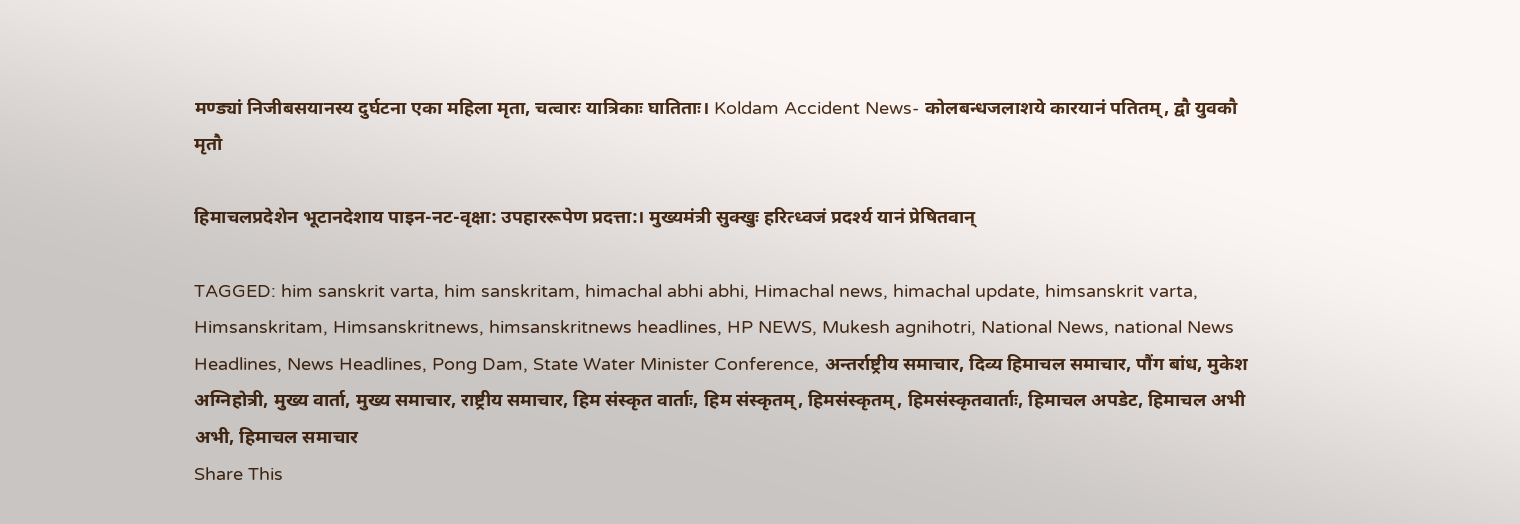मण्ड्यां निजीबसयानस्य दुर्घटना एका महिला मृता, चत्वारः यात्रिकाः घातिताः। Koldam Accident News- कोलबन्धजलाशये कारयानं पतितम्, द्वौ युवकौ मृतौ

हिमाचलप्रदेशेन भूटानदेशाय पाइन-नट-वृक्षा: उपहाररूपेण प्रदत्ता:। मुख्यमंत्री सुक्खुः हरित्ध्वजं प्रदर्श्य यानं प्रेषितवान्

TAGGED: him sanskrit varta, him sanskritam, himachal abhi abhi, Himachal news, himachal update, himsanskrit varta, Himsanskritam, Himsanskritnews, himsanskritnews headlines, HP NEWS, Mukesh agnihotri, National News, national News Headlines, News Headlines, Pong Dam, State Water Minister Conference, अन्तर्राष्ट्रीय समाचार, दिव्य हिमाचल समाचार, पौंग बांध, मुकेश अग्निहोत्री, मुख्य वार्ता, मुख्य समाचार, राष्ट्रीय समाचार, हिम संस्कृत वार्ताः, हिम संस्कृतम्, हिमसंस्कृतम्, हिमसंस्कृतवार्ताः, हिमाचल अपडेट, हिमाचल अभी अभी, हिमाचल समाचार
Share This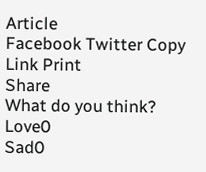Article
Facebook Twitter Copy Link Print
Share
What do you think?
Love0
Sad0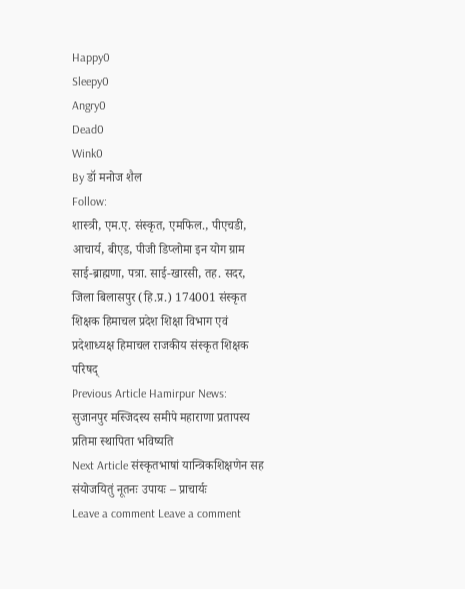Happy0
Sleepy0
Angry0
Dead0
Wink0
By डॉ मनोज शैल
Follow:
शास्त्री, एम.ए. संस्कृत, एमफिल., पीएचडी, आचार्य, बीएड, पीजी डिप्लोमा इन योग ग्राम साई-ब्राह्मणा, पत्रा. साई-खारसी, तह. सदर, जिला बिलासपुर (हि.प्र.) 174001 संस्कृत शिक्षक हिमाचल प्रदेश शिक्षा विभाग एवं प्रदेशाध्यक्ष हिमाचल राजकीय संस्कृत शिक्षक परिषद्
Previous Article Hamirpur News: सुजानपुर मस्जिदस्य समीपे महाराणा प्रतापस्य प्रतिमा स्थापिता भविष्यति
Next Article संस्कृतभाषां यान्त्रिकशिक्षणेन सह संयोजयितुं नूतनः उपायः – प्राचार्यः
Leave a comment Leave a comment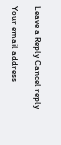Leave a Reply Cancel reply

Your email address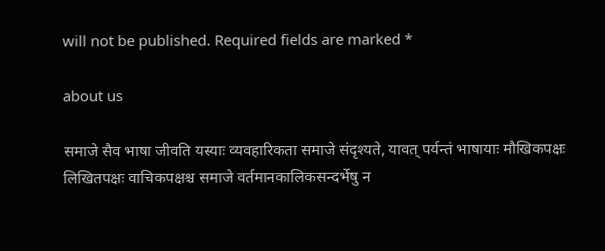will not be published. Required fields are marked *

about us

समाजे सैव भाषा जीवति यस्याः व्यवहारिकता समाजे संदृश्यते, यावत् पर्यन्तं भाषायाः मौखिकपक्षः लिखितपक्षः वाचिकपक्षश्च समाजे वर्तमानकालिकसन्दर्भेषु न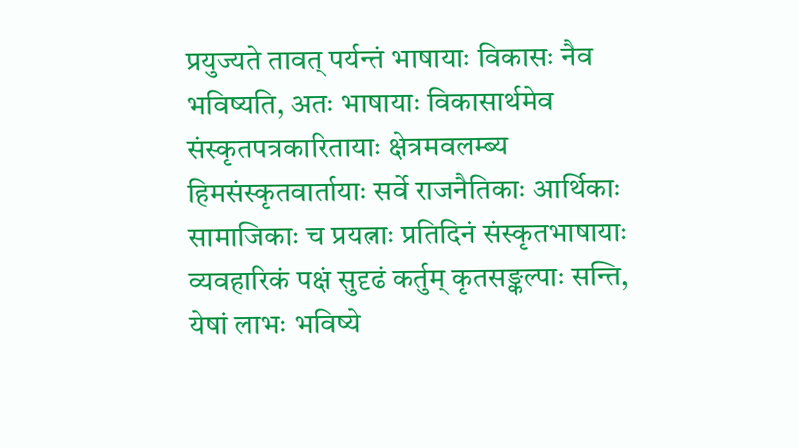प्रयुज्यते तावत् पर्यन्तं भाषायाः विकासः नैव भविष्यति, अतः भाषायाः विकासार्थमेव संस्कृतपत्रकारितायाः क्षेत्रमवलम्ब्य हिमसंस्कृतवार्तायाः सर्वे राजनैतिकाः आर्थिकाः सामाजिकाः च प्रयत्नाः प्रतिदिनं संस्कृतभाषायाः व्यवहारिकं पक्षं सुदृढं कर्तुम् कृतसङ्कल्पाः सन्ति, येषां लाभः भविष्ये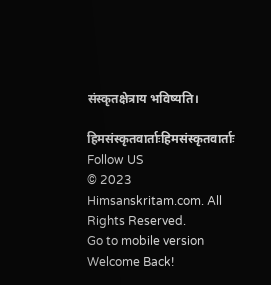संस्कृतक्षेत्राय भविष्यति।

हिमसंस्कृतवार्ताःहिमसंस्कृतवार्ताः
Follow US
© 2023 Himsanskritam.com. All Rights Reserved.
Go to mobile version
Welcome Back!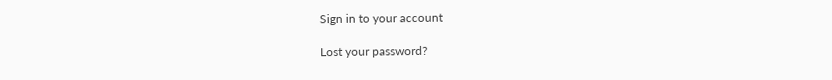Sign in to your account

Lost your password?